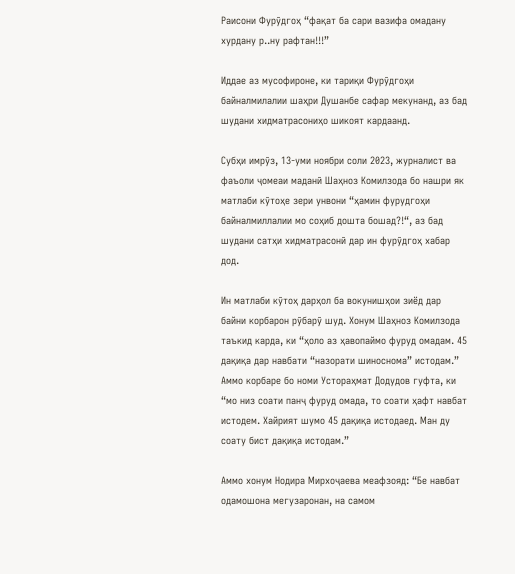Раисони Фурӯдгоҳ “фақат ба сари вазифа омадану хурдану р..ну рафтан!!!”

Иддае аз мусофироне, ки тариқи Фурӯдгоҳи байналмилалии шаҳри Душанбе сафар мекунанд, аз бад шудани хидматрасониҳо шикоят кардаанд.

Субҳи имрӯз, 13-уми ноябри соли 2023, журналист ва фаъоли ҷомеаи маданӣ Шаҳноз Комилзода бо нашри як матлаби кӯтоҳе зери унвони “ҳамин фурудгоҳи байналмиллалии мо соҳиб дошта бошад?!“, аз бад шудани сатҳи хидматрасонӣ дар ин фурӯдгоҳ хабар дод.

Ин матлаби кӯтоҳ дарҳол ба вокунишҳои зиёд дар байни корбарон рӯбарӯ шуд. Хонум Шаҳноз Комилзода таъкид карда, ки “ҳоло аз ҳавопаймо фуруд омадам. 45 дақиқа дар навбати “назорати шиноснома” истодам.” Аммо корбаре бо номи Устораҳмат Додудов гуфта, ки “мо низ соати панҷ фуруд омада, то соати ҳафт навбат истодем. Хайрият шумо 45 дақиқа истодаед. Ман ду соату бист дақиқа истодам.”

Аммо хонум Нодира Мирхоҷаева меафзояд: “Бе навбат одамошона мегузаронан, на самом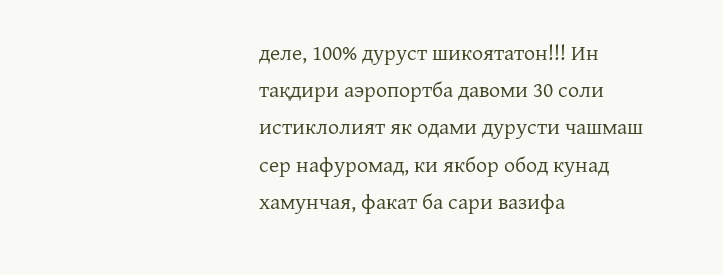деле, 100% дуруст шикоятатон!!! Ин тақдири аэропортба давоми 30 соли истиклолият як одами дурусти чашмаш сер нафуромад, ки якбор обод кунад хамунчая, факат ба сари вазифа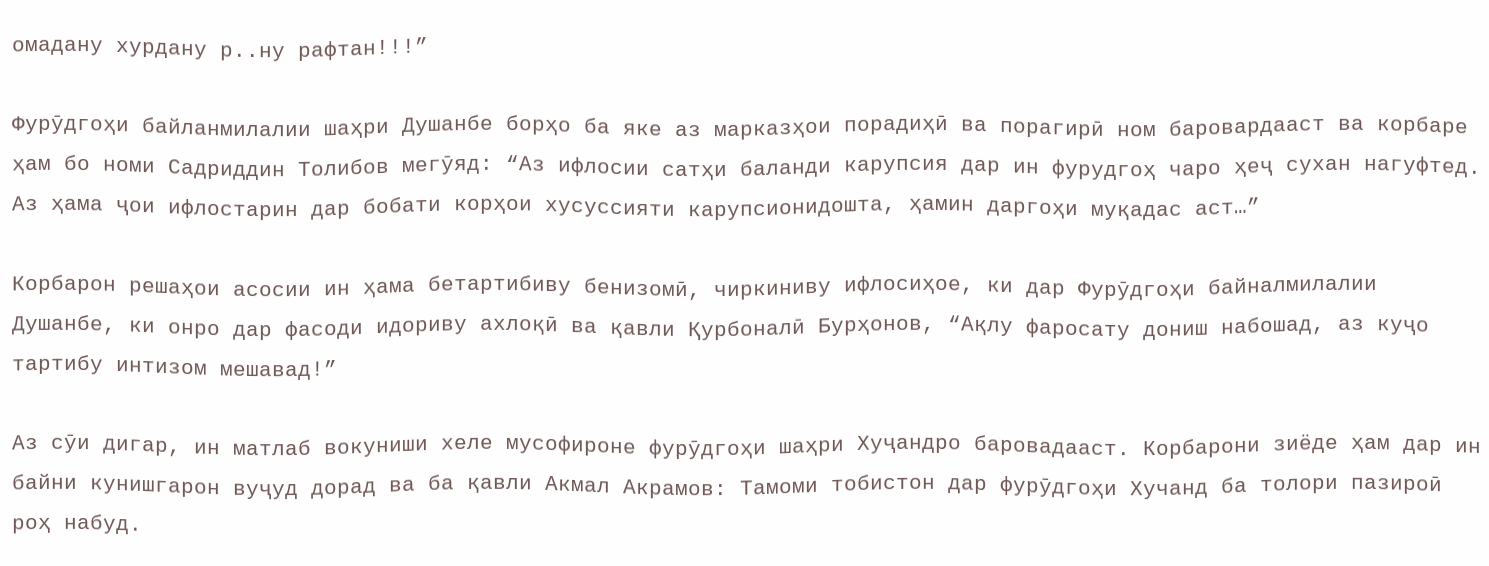омадану хурдану р..ну рафтан!!!”

Фурӯдгоҳи байланмилалии шаҳри Душанбе борҳо ба яке аз марказҳои порадиҳӣ ва порагирӣ ном баровардааст ва корбаре ҳам бо номи Садриддин Толибов мегӯяд: “Аз ифлосии сатҳи баланди карупсия дар ин фурудгоҳ чаро ҳеҷ сухан нагуфтед. Аз ҳама ҷои ифлостарин дар бобати корҳои хусуссияти карупсионидошта, ҳамин даргоҳи муқадас аст…”

Корбарон решаҳои асосии ин ҳама бетартибиву бенизомӣ, чиркиниву ифлосиҳое, ки дар Фурӯдгоҳи байналмилалии Душанбе, ки онро дар фасоди идориву ахлоқӣ ва қавли Қурбоналӣ Бурҳонов, “Ақлу фаросату дониш набошад, аз куҷо тартибу интизом мешавад!”

Аз сӯи дигар, ин матлаб вокуниши хеле мусофироне фурӯдгоҳи шаҳри Хуҷандро баровадааст. Корбарони зиёде ҳам дар ин байни кунишгарон вуҷуд дорад ва ба қавли Акмал Акрамов: Тамоми тобистон дар фурӯдгоҳи Хучанд ба толори пазироӣ роҳ набуд.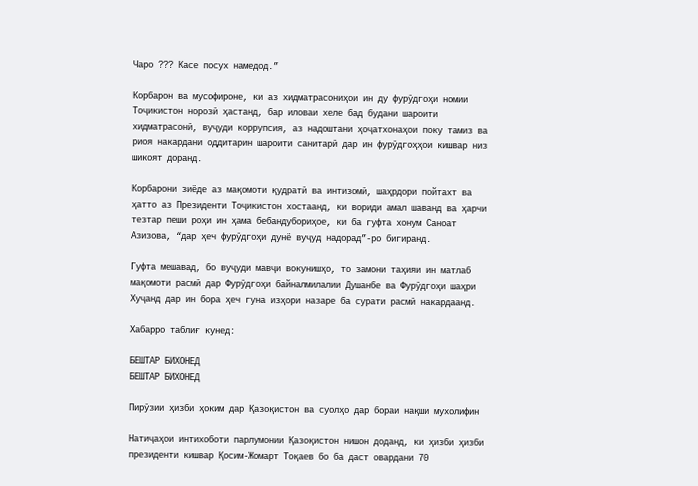Чаро ??? Касе посух намедод.”

Корбарон ва мусофироне, ки аз хидматрасониҳои ин ду фурӯдгоҳи номии Тоҷикистон норозӣ ҳастанд, бар иловаи хеле бад будани шароити хидматрасонӣ, вуҷуди коррупсия, аз надоштани ҳоҷатхонаҳои поку тамиз ва риоя накардани оддитарин шароити санитарӣ дар ин фурӯдгоҳҳои кишвар низ шикоят доранд.

Корбарони зиёде аз мақомоти қудратӣ ва интизомӣ, шаҳрдори пойтахт ва ҳатто аз Президенти Тоҷикистон хостаанд, ки вориди амал шаванд ва ҳарчи тезтар пеши роҳи ин ҳама бебандубориҳое, ки ба гуфта хонум Саноат Азизова, “дар ҳеч фурӯдгоҳи дунё вуҷуд надорад”-ро бигиранд.

Гуфта мешавад, бо вуҷуди мавҷи вокунишҳо, то замони таҳияи ин матлаб мақомоти расмӣ дар Фурӯдгоҳи байналмилалии Душанбе ва Фурӯдгоҳи шаҳри Хуҷанд дар ин бора ҳеч гуна изҳори назаре ба сурати расмӣ накардаанд.

Хабарро таблиғ кунед:

БЕШТАР БИХОНЕД
БЕШТАР БИХОНЕД

Пирӯзии ҳизби ҳоким дар Қазоқистон ва суолҳо дар бораи нақши мухолифин

Натиҷаҳои интихоботи парлумонии Қазоқистон нишон доданд, ки ҳизби ҳизби президенти кишвар Қосим-Жомарт Тоқаев бо ба даст овардани 70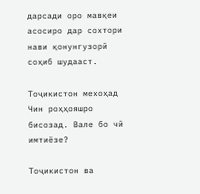дарсади оро мавқеи асосиро дар сохтори нави қонунгузорӣ соҳиб шудааст.

Тоҷикистон мехоҳад Чин роҳҳояшро бисозад. Вале бо чӣ имтиёзе?

Тоҷикистон ва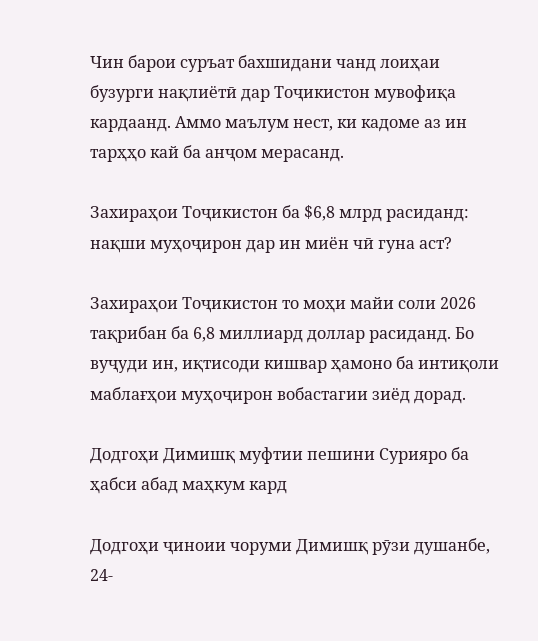Чин барои суръат бахшидани чанд лоиҳаи бузурги нақлиётӣ дар Тоҷикистон мувофиқа кардаанд. Аммо маълум нест, ки кадоме аз ин тарҳҳо кай ба анҷом мерасанд.

Захираҳои Тоҷикистон ба $6,8 млрд расиданд: нақши муҳоҷирон дар ин миён чӣ гуна аст?

Захираҳои Тоҷикистон то моҳи майи соли 2026 тақрибан ба 6,8 миллиард доллар расиданд. Бо вуҷуди ин, иқтисоди кишвар ҳамоно ба интиқоли маблағҳои муҳоҷирон вобастагии зиёд дорад.

Додгоҳи Димишқ муфтии пешини Сурияро ба ҳабси абад маҳкум кард

Додгоҳи ҷиноии чоруми Димишқ рӯзи душанбе, 24-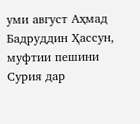уми август Аҳмад Бадруддин Ҳассун, муфтии пешини Сурия дар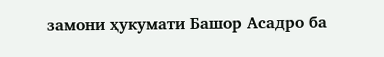замони ҳукумати Башор Асадро ба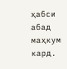ҳабси абад маҳкум кард.